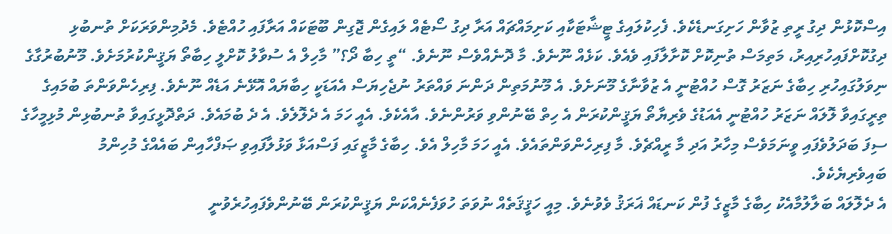އިސްކޮޅުން ދިގު ރީތި ޒުވާން ހަށިގަނޑެކެވެ. ފެހިކުލައިގެ ޓީޝާޓަކާއި ކަށިމައްޗައް އަރާ ދިގު ސޯޓެއް ލައިގެން ޖޮގިން ބޫޓަކައް އަރާފައި ހުއްޓެވެ. މެދުމިންވަރަކަށް ތުނބުޅި ދިގުކޮށްފައިހުރިއިރު، މަތިމަސް ތުނިކޮށް ކޮށާލާފައި ވެއެވެ. ކަޅެއް ނޫނެވެ. މާ ދޮނެއްވެސް ނޫނެވެ. “ތީ ހިބާ ދޯ؟” މާހިލް އެ ސުވާލު ކޮށްލީ ހިބާތޯ ޔަޤީންކުރުމަށެވެ. މޫނުބުރުގާގެ ނިވަލުގައިހުރި ހިބާގެ ނަޒަރު ގޮސް ހުއްޓުނީ އެ ޒުވާނާގެ މޫނަށެވެ. އެ މޫނުމަތިން ދަންނަ ވައްތަރު ނުޖެހިޔަސް އެއަޑަކީ ހިބާޔައް އޮޅޭނެ އަޑެއް ނޫނެވެ. ފިރިހެންވަންތަ ބުމައިގެ ތިރީގައިވާ ލޮލައް ނަޒަރު ހުއްޓުނީ އެއަޑުގެ ވެރިޔާތޯ ޔަޤީންކުރަން އެ ހިތް ބޭނުންވި ވަރުންނެވެ. އާއެކެވެ. އެއީ ހަމަ އެ ދެލޮލެވެ. އެ ދެ ބުމައެވެ. ދަތްދޮޅީގައިވާ ތުނބުޅިން މުޅިމީހާގެ ސިފަ ބަދަލުވެފައި ވީނަމަވެސް މިހާރު އަދި މާ ރީއްޗެވެ. މާ ފިރިހެންވަންތައެވެ. އެއީ ހަމަ މާހިލް އެވެ. ހިބާގެ މާޒީގައި ފަސްއަޅާ ވަޅުލާފައިވި ޞަފްހާއިން ބައެއްގެ މުހިންމު ބައިވެރިޔެކެވެ.
އެ ދެލޮލައް ބަލާލުމާއެކު ހިބާގެ މާޒީގެ ފުން ކަނޑައް ޣަރަޤު ވެވުނެވެ. މިއީ ހަޤީޤަތެއް ނުވަތަ ހުވަފެނެއްކަން ޔަޤީންކުރަން ބޭނުންވެފައިހުރެވުނީ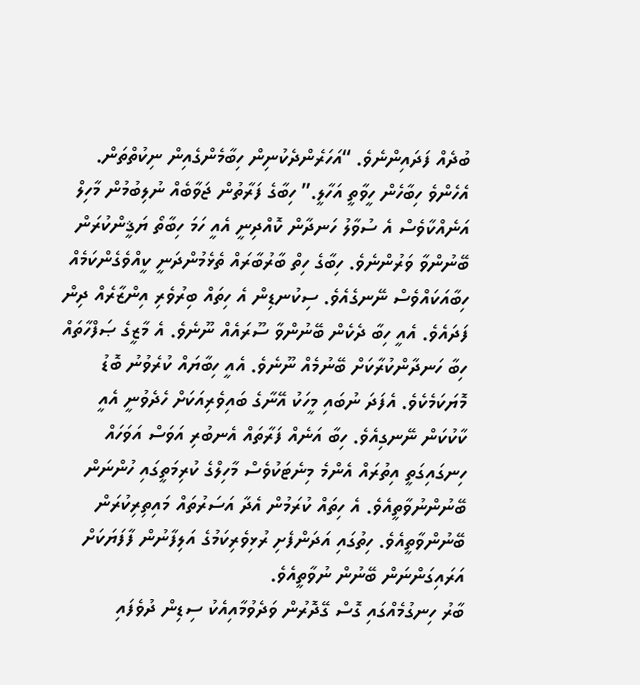ބުދެއް ފަދައިންނެވެ. “އަހަރެންދެކުނިން ހިބާމެންގެއިން ނިކުތްތަން. އެހެންވެ ހިބާހެން ހީވާތީ އަހާލީ.” ހިބާގެ ފަރާތުން ޖަވާބެއް ނުލިބުމުން މާހިލް އަނެއްކާވެސް އެ ސުވާލު ހަނދާން ކޮއްދިނީ އެއީ ހަމަ ހިބާތޯ ޔަޤީންކުރަން ބޭނުންވާ ވަރުންނެވެ. ހިބާގެ ހިތް ބާރުބާރައް ތެޅެމުންދަނީ ކީއްވެގެންކަމެއް ހިބާއަކައްވެސް ނޭނގެއެވެ. ސިކުނޑިން އެ ހިތައް ބިރުވެރި އިންޒާރެއް ދިން ފަދައެވެ. އެއީ ހިބާ ދެކެން ބޭނުންވާ ސޫރައެއް ނޫނެވެ. އެ މާޒީގެ ޞަފްހާތައް ހިބާ ހަނދާންކުރާކަށް ބޭނުމެއް ނޫނެވެ. އެއީ ހިބާޔައް ކުރެވުނު ބޮޑު މޮޔަކަމެކެވެ. އެފަދަ ނުބައި މީހަކު އޭނާގެ ބައިވެރިއަކަށް ހެދެވުނީ އެއީ ކާކުކަން ނޭނގިއެވެ. ހިބާ އަނެއް ފަރާތައް އެނބުރި އަވަސް އަވަހައް ހިނގައިގަތީ އިތުރައް އެންމެ މިނެޓަކުވެސް މާހިލްގެ ކުރިމަތީގައި ހުންނަން ބޭނުންނުވާތީއެވެ. އެ ހިތައް ކުރަމުން އެދާ އަސަރުތައް މައިތިރިކުރަން ބޭނުންވާތީއެވެ. ހިތުގައި އަދަންފެށި ރުޅިވެރިކަމުގެ އަލިފާނުން ފާފަޔަކަށް އަރައިގަންނަން ބޭނުން ނުވާތީއެވެ.
ބާރު ހިނގުމެއްގައި ގޮސް ގޭދޮރުން ވަދެވުމާއިއެކު ސިޑިން ދުވެފައި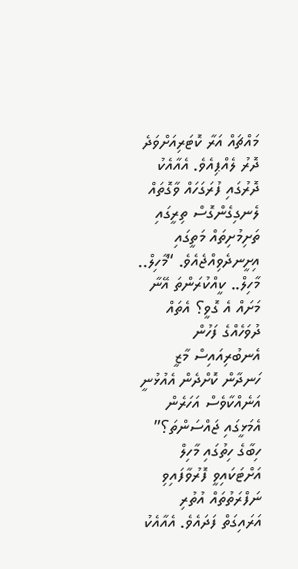މައްޗައް އަރާ ކޮޓަރިއަށްވަދެ ދޮރު ލެއްޕިއެވެ. އެއާއެކު ދޮރުގައި ފުރަގަހައް ވާގޮތައް ލެނގިގެންގޮސް ތިރީގައި ތަށިމުށިތައް މަތީގައި އިށީނދެވިއްޖެއެވެ. “މާހިލް.. މާހިލް.. ކީއްކުރަންތަ އޭނާ މަށައް އެ ގޮވީ؟ އެތައް ދުވަހެއްގެ ފަހުން އެނބުރިއައިސް މާޒީ ހަނދާން ކޮށްދެން އެއުޅުނީ އަނެއްކާވެސް އަހަރެން އެމަޅީގައި ޖައްސަންތަ؟” ހިބާގެ ހިތުގައި މާހިލް އަށްޓަކައިވީ ފޮރުވާފައިވި ނަފްރަތުތައް އުތުރި އަރައިގަތް ފަދައެވެ. އެއާއެކު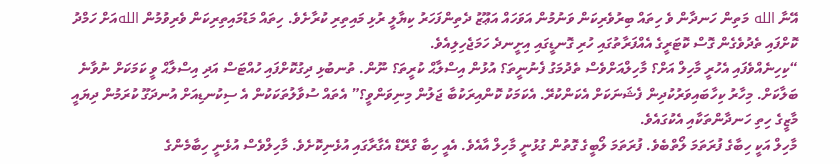އޭނާ الله މަތިން ހަނދާން ވެ ހިތައް ބިރުވެރިކަން ވަނުމުން އަވަހައް އަޢޫޒު ދެތިންފަހަރު ކިޔާލީ ރުޅި މައިތިރި ކުރާށެވެ. ހިތައް މަޑުމައިތިރިކަން ވެރިވުމުން اللهއަށް ހަމްދު ކޮށްފައި ތެދުވެގެން ގޮސް ކޮޓަރީގެ އެއްފަރާތުގައި ހުރި ގޮނޑީގައި އިށީނދެ ހަމަޖެހިލިއެވެ.
“ކިހިނެއްވެފައި އެހުރީ މާހިލް އަށް؟ މާހިލްއަށްވެސް ތެދުމަގު ފެނުނީތަ؟ އުޅުން އިސްލާޙް ކުރީތަ؟ ނޫން. ތުނބުޅި ދިގުކޮށްފައި ހުއްޓަސް އަދި އިސްލާޙް ވީ ކަމަކަށް ނުވާނެ ބަލާކަށް. މިހާރު ކިހާބައިވަރުކުދިން ފެޝަނަކަށް އެކަންކުރޭ. އެކަމަކު ކޮންއިރަކުބާ ޖަލުން މިނިވަންވީ؟” އެތައް ސުވާލުތަކަކުން އެ ސިކުނޑިއަށް އުނދަގޫ ކުރަމުން ދިޔައީ މާޒީގެ ހިތި ހަނދާންތަކާއި އެކުގައެވެ.
މާހިލް އަކީ ހިބާގެ ފުރަތަމަ ލޯތްބެވެ. ފުރަތަމަ ލޯބީގެ ގޮތުން ގުޅުނީ މާހިލް އާއެވެ. އެއީ ހިބާ ގްރޭޑް އެގާރާގައި އުޅެނިކޮށެވެ. މާހިލްވެސް އުޅެނީ ހިބާމެންގެ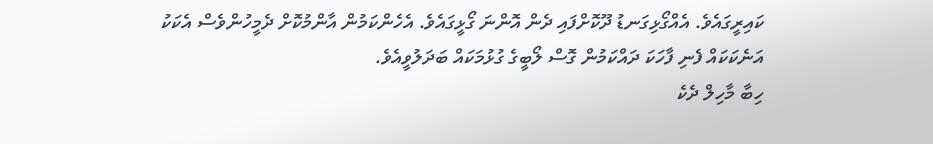ކައިރީގައެވެ. އެއްގޯޅިގަނޑު ދޫކޮށްފައި ދެން އޮންނަ ގޯޅީގައެވެ. އެހެންކަމުން އާންމުކޮށް ދެމީހުންވެސް އެކަކު އަނެކަކައް ފެނި ފާހަކަ ދައްކަމުން ގޮސް ލޯބީގެ ގުޅުމަކައް ބަދަލުވީއެވެ.
ހިބާ މާހިލް ދެކެ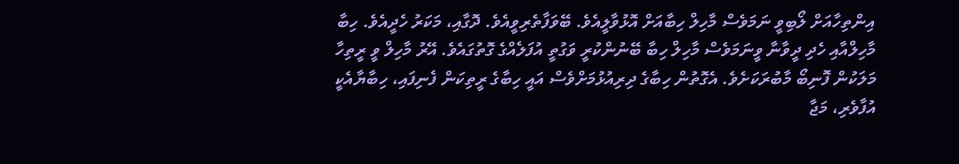އިންތިހާއަށް ލޯބިވީ ނަމަވެސް މާހިލް ހިބާއަށް އޮޅުވާލީއެވެ. ބޭވަފާތެރިވީއެވެ. ދޮގާއި، މަކަރު ހެދީއެވެ. ހިބާ މާހިލްއާއި ހެދި ދީވާނާ ވީނަމަވެސް މާހިލް ހިބާ ބޭނުންކުރީ ވަގުތީ އުފަލެއްގެ ގޮތުގައެވެ. އޭރު މާހިލް ވީ ރީތިހާ މަލަކުން ފޮނިބޯ މާބުރަކަށެވެ. އެގޮތުން ހިބާގެ ދިރިއުޅުމަށްވެސް އައީ ހިބާގެ ރީތިކަން ފެނިފައި، ހިބާޔާއެކީ އުފާވެރި، މަޖާ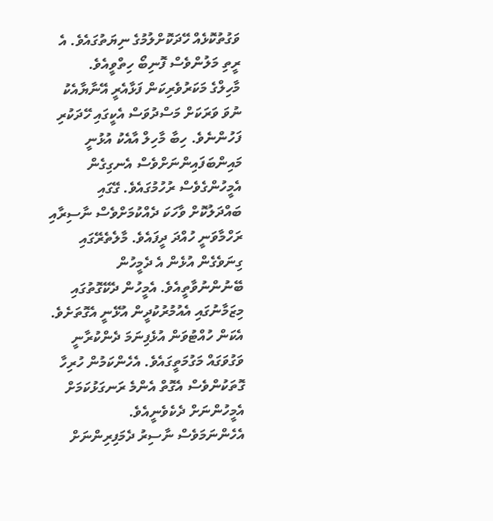ވަގުތުކޮޅެއް ހޭދަކޮށްލުމުގެ ނިޔަތުގައެވެ. އެ ރީތި މަލުންވެސް ފޮނިބޯ ހިތްވީއެވެ.
މާހިލްގެ މަކަރުވެރިކަން ފަޅާއެރީ އޭނާޔާއެކު ނުވަ ވަރަކަށް މަސްދުވަސް އެކީގައި ހޭދަކުރި ފަހުންނެވެ. ހިބާ މާހިލް އާއެކު އުޅުނީ މައިންބަފައިންނަށްވެސް އެނގިގެން އެމީހުންގެވެސް ރުހުމުގައެވެ. ގޭގައި ބައްދަލުކޮށް ވާހަކަ ދެއްކުމަށްވެސް ނާސިރާއި ރަހްމާވަނީ ހުއްދަ ދީފައެވެ. މާލެތެރޭގައި ގިނަވެގެން އުޅެން އެ ދެމީހުން ބޭނުންނުވާތީއެވެ. އެމީހުން ދެކޭގޮތުގައި މިޒަމާނުގައި އެއުމުރުކުދީން އުޅޭނީ އެގޮތަށެވެ. އެކަން ހުއްޓުވަން އުޅެފިނަމަ ދެންކުރާނީ ވަގުވަގައް މަގުމަތީގައެވެ. އެހެންކަމުން ހުރިހާ ގޮތަކުންވެސް އެގޮތް އެންމެ ރަނގަޅުކަމަށް އެމީހުންނަށް ދެކެވެނީއެވެ.
އެހެންނަމަވެސް ނާސިރު ދެމަފިރިންނަށް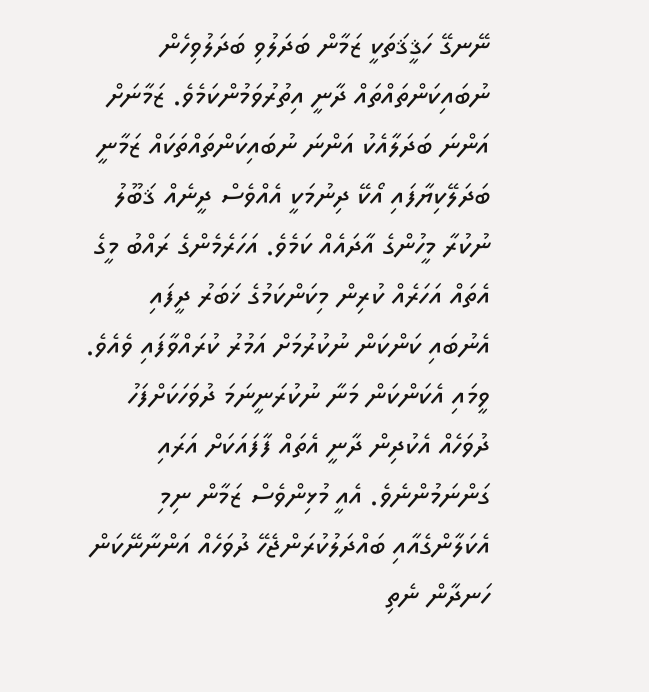ނޭނގޭ ހަޤީޤަތަކީ ޒަމާން ބަދަލުވި ބަދަލުވިހެން ނުބައިކަންތައްތައް ދާނީ އިތުރުވަމުންކަމެވެ. ޒަމާނަށް އަންނަ ބަދަލާއެކު އަންނަ ނުބައިކަންތައްތަކައް ޒަމާނީ ބަދަލޭކިޔާފައި އޯކޭ ދިނުމަކީ އެއްވެސް ދީނެއް ޤަބޫލު ނުކުރާ މީހުންގެ އާދައެއް ކަމެވެ. އަހަރެމެންގެ ރައްބު މީގެ އެތައް އަހަރެއް ކުރިން މިކަންކަމުގެ ޚަބަރު ދީފައި އެނުބައި ކަންކަން ނުކުރުމަށް އަމުރު ކުރައްވާފައި ވެއެވެ. ވީމައި އެކަންކަން މަނާ ނުކުރަނީނަމަ ދުވަހަކަށްފަހު ދުވަހެއް އެކުދިން ދާނީ އެތައް ފާފައަކަށް އަރައި ގަންނަމުންނެވެ. އެއީ މުޅިންވެސް ޒަމާން ނިމި އެކަލާންގެއާއި ބައްދަލުކުރަންޖެހޭ ދުވަހެއް އަންނާނޭކަން ހަނދާން ނެތި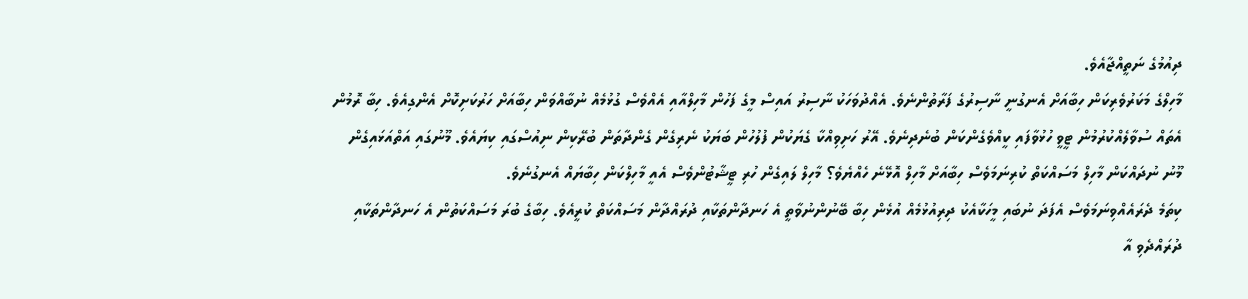ދިއުމުގެ ނަތީއްޖާއެވެ.
މާހިލްގެ މަކަރުވެރިކަން ހިބާއަށް އެނގުނީ ނާސިރުގެ ފަރާތުންނެވެ. އެއްދުވަހަކު ނާސިރު އައިސް މީގެ ފަހުން މާހިލްއާއި އެއްވެސް ގުޅުމެއް ނުބާއްވަން ހިބާއަށް ހަރުކަށިކޮށް އެންގިއެވެ. ހިބާ ރޮމުން އެތައް ސުވާލެއްކުރުމުން ޓީވީ ހުޅުވާފައި ކީއްވެގެންކަން ބުނެދިނެވެ. އޭރު ހަށިވިއްކާ ގެޔަކުން ފުލުހުން ބަޔަކު ނެރިގެން ގެންދާތަން ބުރޭކިން ނިއުސްގައި ކިޔައެވެ. މޫނުގައި އަތްއަޅައިގެން މޫނު ނުދައްކަން މާހިލް މަސައްކަތް ކުރިނަމަވެސް ހިބާއަށް މާހިލް އޮޅޭނެ ހެއްޔެވެ؟ މާހިލް ލައިގެން ހުރި ޓީޝާޓުންވެސް އެއީ މާހިލްކަން ހިބާޔައް އެނގުނެވެ.
ކިތަމެ ދެރައެއްވިނަމަވެސް އެފަދަ ނުބައި މީހަކާއެކު ދިރިއުޅުމެއް އުޅެން ހިބާ ބޭނުންނުވާތީ އެ ހަނދާންތަކާއި ދުރައްދާން މަސައްކަތް ކުރީއެވެ. ހިބާގެ ބުރަ މަސައްކަތުން އެ ހަނދާންތަކާއި ދުރައްދެވި އާ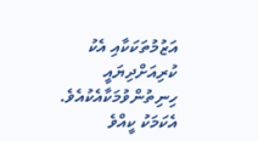އަޒުމުތަކަކާއި އެކު ކުރިއަށްދިޔައީ ހިނިތުންވުމަކާއެކުއެވެ. އެކަމަކު ކީއްވެ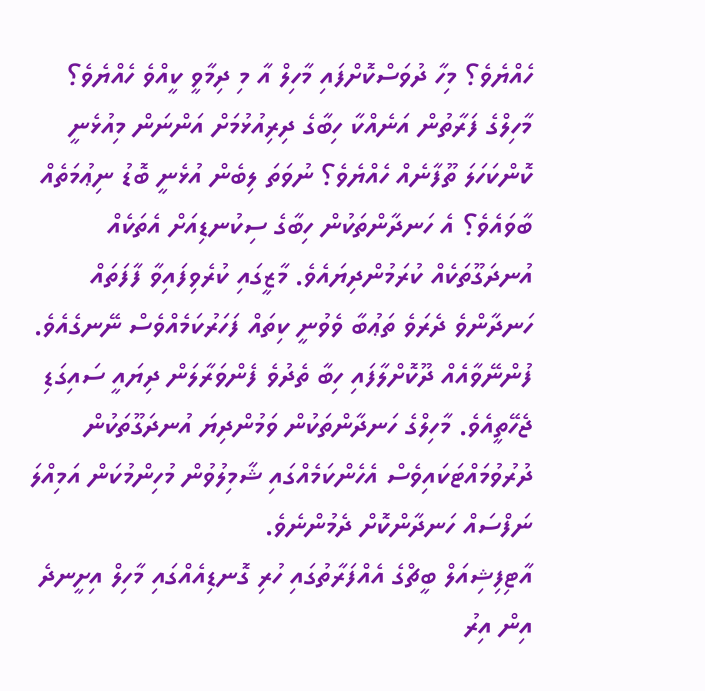ހެއްޔެވެ؟ މިހާ ދުވަސްކޮށްފައި މާހިލް އާ މި ދިމާވީ ކީއްވެ ހެއްޔެވެ؟ މާހިލްގެ ފަރާތުން އަނެއްކާ ހިބާގެ ދިރިއުޅުމަށް އަންނަން މިއުޅެނީ ކޮންކަހަލަ ތޫފާނެއް ހެއްޔެވެ؟ ނުވަތަ ލިބެން އުޅެނީ ބޮޑު ނިޢުމަތެއް ބާވައެވެ؟ އެ ހަނދާންތަކުން ހިބާގެ ސިކުނޑިއަށް އެތަކެއް އުނދަގޫތަކެއް ކުރަމުންދިޔައެވެ. މާޒީގައި ކުރެވިފައިވާ ފާފަތައް ހަނދާންވެ ދެރަވެ ތަޢުބާ ވެވުނީ ކިތައް ފަހަރުކަމެއްވެސް ނޭނގެއެވެ. ފުންނޭވާއެއް ދޫކޮށްލާފައި ހިބާ ތެދުވެ ފެންވަރާލަން ދިޔައީ ސައިގަޑި ޖެހޭތީއެވެ. މާހިލްގެ ހަނދާންތަކުން ވަމުންދިޔަ އުނދަގޫތަކުން ދުރުވުމައްޓަކައިވެސް އެހެންކަމެއްގައި ޝާމިލުވުން މުހިންމުކަން އަމިއްލަ ނަފްސައް ހަނދާންކޮށް ދެމުންނެވެ.
އާޓިފިޝިއަލް ބީޗްގެ އެއްފަރާތުގައި ހުރި ގޮނޑިއެއްގައި މާހިލް އިށީނދެ އިން އިރު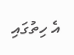އެ ހިތުގައި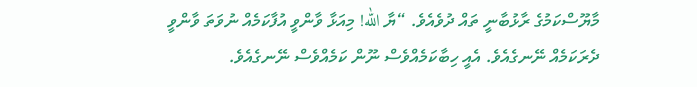މާޔޫސްކަމުގެ ރާޅުބާނީ ތައް ދުވެއެވެ. “ޔާ الله! މިއަޅާ ވާންވީ އުފާކަމެއް ނުވަތަ ވާންވީ ދެރަކަމެއް ނޭނގެއެވެ. އެއީ ހިބާކަމެއްވެސް ނޫން ކަމެއްވެސް ނޭނގެއެވެ.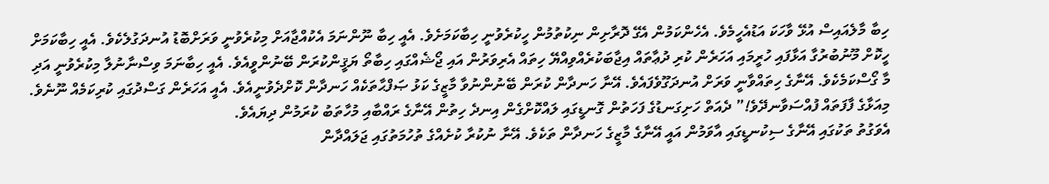ހިބާ މާލެއައިސް އުޅޭ ވާހަކަ އަޑުއެހީމެވެ. އެހެންކަމުން އެގޭ ދޮރާށިން ނިކުތުމުން ހީކުރެވުނީ ހިބާކަމަށެވެ. އެއީ ހިބާ ނޫންނަމަ އެކުއްޖާއަށް މިކުރެވުނީ ވަރަށްބޮޑު އުނދަގުލެކެވެ. އެއީ ހިބާކަމަށް ހީކޮށް މޫނުބުރުގާ އަޅާފައި ހުރީމައި އަހަރެން ކުރި ދުޢާތައް އިޖާބަކުރެއްވިއްޔޭ ހިތައް އެރިވަރުން އައި ޖޯޝެއްގައި ހިބާތޯ ޔަޤީންކުރަން ބޭނުންވީއެވެ. އެއީ ހިބާނަމަ ވިސްނާނުލާ މިކުރެވުނީ އަދި މާ ގޯސްކަމެކެވެ. އޭނާގެ ހިތައްވާނީ ވަރަށް އުނދަގޫވެފައެވެ. އޭނާ ހަނދާން ކުރަން ބޭނުންނުވާ މާޒީގެ ކަޅު ޞަފްޙާތަކެއް ހަނދާން ކޮށްދެވުނީއެވެ. އެއީ އަހަރެން ގަސްދުގައި ކުރިކަމެއް ނޫނެވެ. މިއަޅާގެ ފާފަތައް ފުއްސަވާނދޭވެ!” ދެއަތް ހަށިގަނޑުގެ ފަހަތުން ގޮނޑީގައި ލައްކޮށްގެން އިނދެ ހިތުން އޭނާގެ ރައްބާއި މުހާތަބު ކުރަމުން ދިޔައެވެ.
އެވަގުތު ތަކުގައި އޭނާގެ ސިކުނޑީގައި އާވަމުން އައީ އޭނާގެ މާޒީގެ ހަނދާން ތަކެވެ. އޭނާ ނުކުރާ ކުށެއްގެ ތުހުމަތުގައި ޖަލައްދާން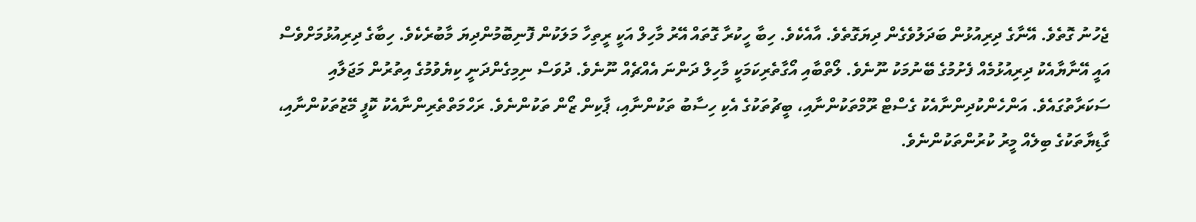ޖެހުނު ގޮތެވެ. އޭނާގެ ދިރިއުޅުން ބަދަލުވެގެން ދިޔަގޮތެވެ. އާއެކެވެ. ހިބާ ހީކުރާ ގޮތައް އޭރު މާހިލް އަކީ ރީތިހާ މަލަކުން ފޮނިބޮމުންދިޔަ މާބުރެކެވެ. ހިބާގެ ދިރިއުޅުމަށްވެސް އައީ އޭނާޔާއެކު ދިރިއުޅުމެއް ފެށުމުގެ ބޭނުމަކު ނޫނެވެ. ލޯތްބާއި އޯގާތެރިކަމަކީ މާހިލް ދަންނަ އެއްޗެއް ނޫނެވެ. ދުވަސް ނިމިގެންދަނީ ކިޔެވުމުގެ އިތުރުން މަޖަލާއި ސަކަރާތުގައެވެ. އަންހެންކުދިންނާއެކު ގެސްޓް ރޫމްތަކުންނާއި، ބީޗުތަކުގެ އެކި ހިސާބު ތަކުންނާއި، ޕާކިން ޒޯން ތަކުންނެވެ. ރަހްމަތްތެރިންނާއެކު ކޮފީ މޭޒުތަކުންނާއި، ގާޑިޔާތަކުގެ ބިލެއް މީރު ކުރުންތަކުންނެވެ.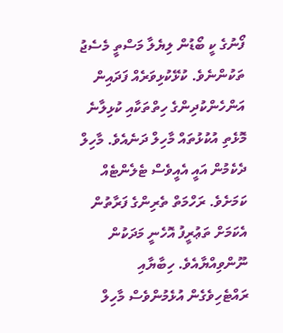ފޯނުގެ ކީ ބޯޑުން ލިޔެލާ މަސްތީ މެސެޖު ތަކުންނެވެ. ކުޅޭކުޅިވަރެއް ފަދައިން އަންހެންކުދިންގެ ހިތްތަކާއި ކުޅިލާނެ މޮޅެތި އުކުޅުތައް މާހިލް ދަނެއެވެ. މާހިލް ދެކެމުން އައީ އެއީވެސް ޓެލެންޓެއް ކަމަށެވެ. ރަހްމަތް ތެރިންގެ ފަރާތުން އެކަމަށް ތަޢުރީފު އޮހެނީ މަދަކުން ނޫންވިއްޔާއެވެ. ހިބާޔާއި ރައްޓެހިވެގެން އުޅެމުންވެސް މާހިލް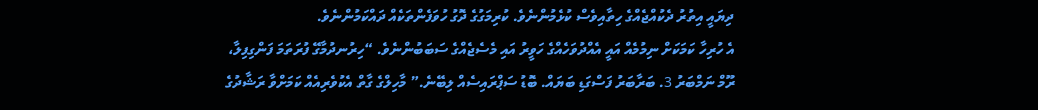ދިޔައީ އިތުރު ދެކުއްޖެއްގެ ހިތާއިވެސް ކުޅެމުންނެވެ. ކުރިމަގުގެ ދޮގު ހުވަފެންތަކެއް ދައްކަމުންނެވެ.
އެ ހުރިހާ ކަމަކަށް ނިމުމެއް އައީ އެއްދުވަހެއްގެ ހަވީރު އައި މެސެޖެއްގެ ސަބަބުންނެވެ. “ހިރުނދުމާގޭ ފުރަތަމަ ފަންގިފިލާ، ރޫމް ނަމްބަރު 3. ބަރާބަރު ފަސްގަޑި ބަޔައް. ބޮޑު ސަޕްރައިސެއް ލިބޭނެ.” މާހިލްގެ ގާތް އެކުވެރިއެއް ކަމަށްވާ ރަޝާދުގެ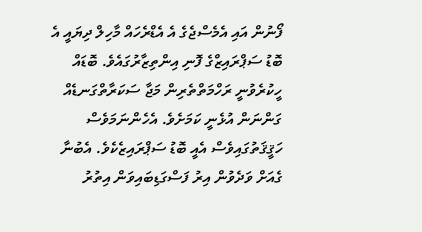ފޯނުން އައި އެމެސްޖެގެ އެ އެޑްރެހައް މާހިލް ދިޔައީ އެ ބޮޑު ސަޕްރައިޒްގެ ފޮނި އިންތިޒާރުގައެވެ. ބޮޑައް ހީކުރެވުނީ ރަހްމަތްތެރިން މަޖާ ސަކަރާތްގަނޑެއް ގަންނަން އުޅެނީ ކަމަށެވެ. އެހެންނަމަވެސް ހަޤީޤަތުގައިވެސް އެއީ ބޮޑު ސަޕްރައިޒެކެވެ. އެބުނާ ގެއަށް ވަދެވުން އިރު ފަސްގަޑިބައިވަން އިތުރު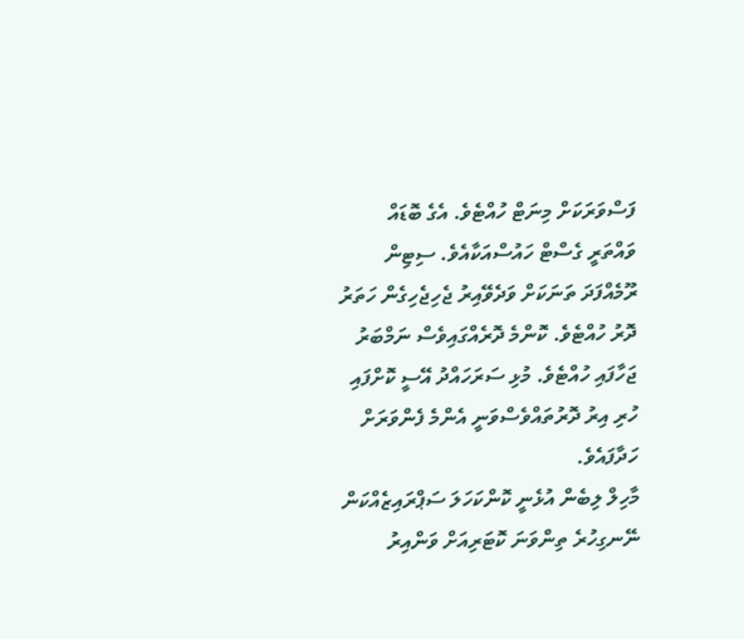ފަސްވަރަކަށް މިނަޓް ހުއްޓެވެ. އެގެ ބޮޑައް ވައްތަރީ ގެސްޓް ހައުސްއަކާއެވެ. ސިޓިން ރޫމެއްފަދަ ތަނަކަށް ވަދެވޭއިރު ޖެހިޖެހިގެން ހަތަރު ދޮރު ހުއްޓެވެ. ކޮންމެ ދޮރެއްގައިވެސް ނަމްބަރު ޖަހާފައި ހުއްޓެވެ. މުޅި ސަރަހައްދު އޭސީ ކޮށްފައި ހުރި އިރު ދޮރުތައްވެސްވަނީ އެންމެ ފެންވަރަށް ހަދާފައެވެ.
މާހިލް ލިބެން އުޅެނީ ކޮންކަހަލަ ސަޕްރައިޒެއްކަން ނޭނގިހުރެ ތިންވަނަ ކޮޓަރިއަށް ވަންއިރު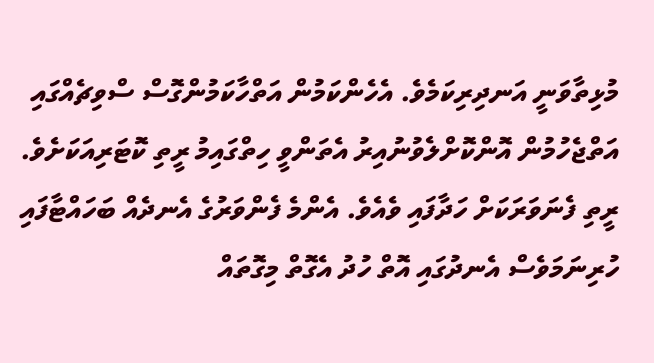މުޅިތާވަނީ އަނދިރިކަމެވެ. އެހެންކަމުން އަތްހާކަމުންގޮސް ސްވިޗެއްގައި އަތްޖެހުމުން އޮންކޮށްލެވުނުއިރު އެތަންވީ ހިތްގައިމު ރީތި ކޮޓަރިއަކަށެވެ. ރީތި ފެނަވަރަކަށް ހަދާފައި ވެއެވެ. އެންމެ ފެންވަރުގެ އެނދެއް ބަހައްޓާފައި ހުރިނަމަވެސް އެނދުގައި އޮތް ހުދު އެގޮތް މިގޮތައް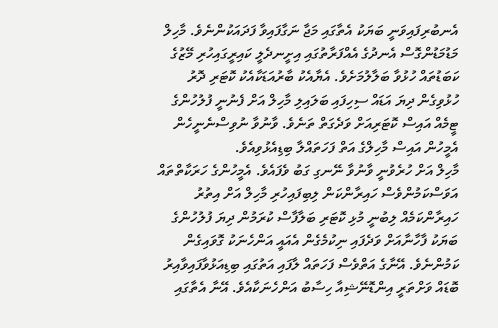އެނބުރިފައިވަނީ ބަޔަކު އެތާގައި މަޖާ ނަގާފައިވާ ފަދައަކުންނެވެ. މާހިލް މަޑުމަޑުންގޮސް އެނދުގެ އެއްފަރާތުގައި އިށީނދެލީ ކައިރީގައިހުރި މޭޒުގެ ކަބަޑުތައް ހުޅުވާ ބަލާލުމަށެވެ. އެޔާއެކު ބާރުއަޑަކާއެކު ކޮޓަރި ދޮރު ހުޅުވިގެން ދިޔަ އަޑައް ސިހިފައި ބަލައިލި މާހިލް އަށް ފެނުނީ ފުލުހުންގެ ޓީމެއް އައިސް ކޮޓަރިއަށް ވަދެގަތް ތަނެވެ. ވާނުވާ ނުވިސްނެނީހެން އެމީހުން އައިސް މާހިލްގެ އަތް ފަހަތައްލާ ބިޑިއެޅުވިއެވެ.
މާހިލް އަށް ހުރެވުނީ ވާނުވާ ނޭނގި ގަބު ވެފައެވެ. އެމީހުންގެ ހަރަކާތްތައް އަވަސްކަމުންވެސް ހައިރާންކަން ލިބިފައިހުރި މާހިލް އަށް އިތުރު ހައިރާންކަމެއް ލިބުނީ މުޅި ކޮޓަރި ބަލާފާސް ކުރަމުން ދިޔަ ފުލުހުންގެ ބަޔަކު ފާހާނާއަށް ވަދެފައި ނިކުމެގެން އެއައީ އަންހެނަކު ގޮވައިގެން ކަމުންނެވެ. އޭނާގެ އަތްވެސް ފަހަތައް ލާފައި އަތުގައި ބިޑިއަޅުވާފައިވާއިރު ބޮޑައް ވަށްތަރީ އިންޑޮނޭޝިއާ ހިސާބު އަންހެނަކާއެވެ. އޭނާ އެތާގައި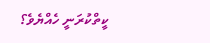ކީތްކުރަނީ ހެއްޔެވެ؟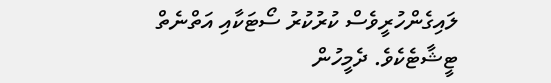ލައިގެންހުރީވެސް ކުރުކުރު ސޯޓަކާއި އަތްނެތް ޓީޝާޓެކެވެ. ދެމީހުން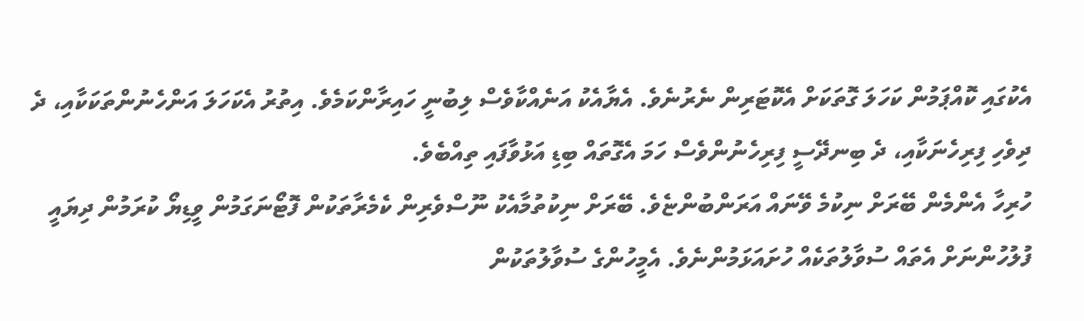އެކުގައި ކޮއްޕަމުން ކަހަލަ ގޮތަކަށް އެކޮޓަރިން ނެރުނެވެ. އެޔާއެކު އަނެއްކާވެސް ލިބުނީ ހައިރާންކަމެވެ. އިތުރު އެކަހަލަ އަންހެނުންތަކަކާއި، ދެ ދިވެހި ފިރިހެނަކާއި، ދެ ބިނދޭސީ ފިރިހެނުންވެސް ހަމަ އެގޮތައް ބިޑި އަޅުވާފައި ތިއްބެވެ.
ހުރިހާ އެންމެން ބޭރަށް ނިކުމެ ވޭނައް އަރަންބުންޏެވެ. ބޭރަށް ނިކުތުމާއެކު ނޫސްވެރިން ކެމެރާތަކުން ފޮޓޯނަގަމުން ވީޑިޔޯ ކުރަމުން ދިޔައީ ފުލުހުންނަށް އެތައް ސުވާލުތަކެއް ހުށައަޅަމުންނެވެ. އެމީހުންގެ ސުވާލުތަކުން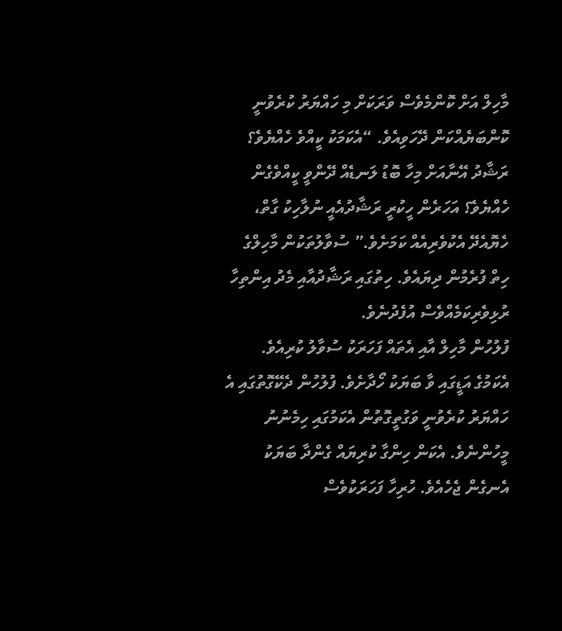މާހިލް އަށް ކޮންމެވެސް ވަރަކަށް މި ހައްޔަރު ކުރެވުނީ ކޮންބަޔެއްކަން ދޭހަވިއެވެ. “އެކަމަކު ކީއްވެ ހެއްޔެވެ؟ ރަޝާދު އޭނާއަށް މިހާ ބޮޑު ލަނޑެއް ދޭންވީ ކީއްވެގެން ހެއްޔެވެ؟ އަހަރެން ހީކުރީ ރަޝާދުއެއީ ނުލާހިކު ގާތް، ހެޔޮއެދޭ އެކުވެރިއެއް ކަމަށެވެ.” ސުވާލުތަކުން މާހިލްގެ ހިތް ފުރެމުން ދިޔައެވެ. ހިތުގައި ރަޝާދުއާއި މެދު އިންތިހާ ރުޅިވެރިކަމެއްވެސް އުފެދުނެވެ.
ފުލުހުން މާހިލް އާއި އެތައް ފަހަރަކު ސުވާލު ކުރިއެވެ. އެކަމުގެ އަޑީގައި ވާ ބަޔަކު ހޯދާށެވެ. ފުލުހުން ދެކޭގޮތުގައި އެ ހައްޔަރު ކުރެވުނީ ވަގުތީގޮތުން އެކަމުގައި ހިމެނުނު މީހުންނެވެ. އެކަން ހިންގާ ކުރިޔައް ގެންދާ ބަޔަކު އެނގެން ޖެހެއެވެ. ހުރިހާ ފަހަރަކުވެސް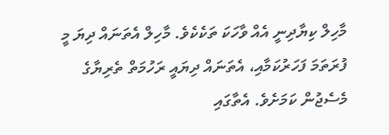މާހިލް ކިޔާދިނީ އެއް ވާހަކަ ތަކެކެވެ. މާހިލް އެތަނައް ދިޔަ މީ ފުރަތަމަ ފަހަރުކަމާއި، އެތަނައް ދިޔައީ ރަހުމަތް ތެރިޔާގެ މެސެޖުން ކަމަށެވެ. އެތާގައި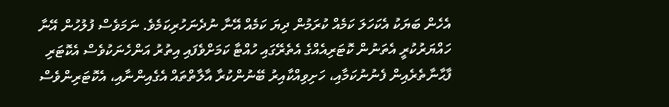އެހެން ބަޔަކު އެކަހަލަ ކަމެއް ކުރަމުން ދިޔަ ކަމެއް އޭނާ ނުދެނަހުރިކަމެވެ. ނަމަވެސް ފުލުހުން އޭނާ ހައްޔަރުކުރީ އެތަނުން ކޮޓަރިއެއްގެ އެތެރޭގައި ހުއްޓާ ކަމަށްވެފައި އިތުރު އަންހެނަކުވެސް އެކޮޓަރި ފާޙާނާތެރެއިން ފެނުނުކަމާއި، ހަށިވިއްކާއިރު ބޭނުންކުރާ އާލާތްތައް އެގެއިންނާއި، އެކޮޓަރިންވެސް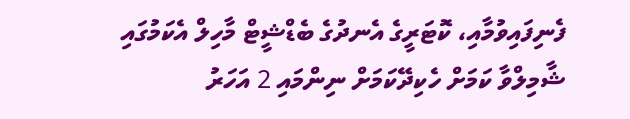ފެނިފައިވުމާއި، ކޮޓަރީގެ އެނދުގެ ބެޑްޝީޓް މާހިލް އެކަމުގައި ޝާމިލްވާ ކަމަށް ހެކިދޭކަމަށް ނިންމައި 2 އަހަރު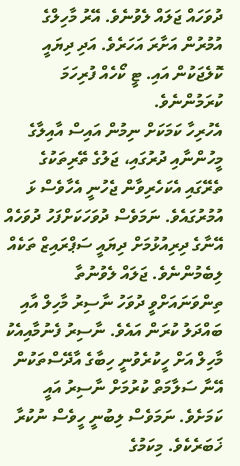ދުވަހައް ޖަލައް ލެވުނެވެ. އޭރު މާހިލްގެ އުމުރުން އަށާރަ އަހަރެވެ. އަދި ދިޔައީ ކޮލެޖަކުން އައި. ޓީ ކޯހެއް ފުރިހަމަ ކުރަމުންނެވެ.
އެހުރިހާ ކަމަކަށް ނިމުން އައިސް އާއިލާގެ މީހުންނާއި ދުރުގައި، ޖަލުގެ ތޭރިތަކުގެ ތެރޭގައި އެކަހެރިވާން ޖެހުނީ އެހާވެސް ޅަ އުމުރުގައެވެ. ނަމަވެސް ދުވަހަކަށްފަހު ދުވަހެއް އޭނާގެ ދިރިއުޅުމަށް ދިޔައީ ސަޕްރައިޒް ތަކެއް ލިބެމުންނެވެ. ޖަލައް ލެވުނުތާ ތިންވަނައަށްވީ ދުވަހު ނާސިރު މާހިލް އާއި ބައްދަލު ކުރަން އައެވެ. ނާސިރު ފެނުމާއިއެކު މާހިލް އަށް ހީކުރެވުނީ ހިބާގެ އާދޭސްތަކުން އޭނާ ސަލާމަތް ކުރުމަށް ނާސިރު އައީ ކަމަށެވެ. ނަމަވެސް ލިބުނީ ހީވެސް ނުކުރާ ޚަބަރެކެވެ. މިކަމުގެ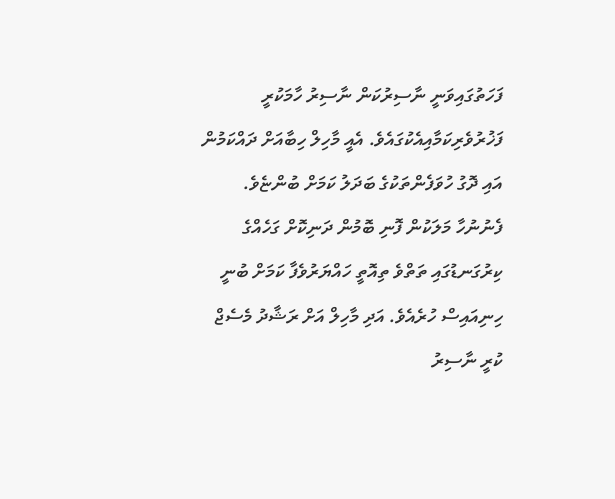ފަހަތުގައިވަނީ ނާސިރުކަން ނާސިރު ހާމަކުރީ ފަޚުރުވެރިކަމާއިއެކުގައެވެ. އެއީ މާހިލް ހިބާއަށް ދައްކަމުން އައި ދޮގު ހުވަފެންތަކުގެ ބަދަލު ކަމަށް ބުންޏެވެ. ފެނުނުހާ މަލަކުން ފޮނި ބޮމުން ދަނިކޮށް ގަހެއްގެ ކިރުގަނޑުގައި ތަތްވެ ތިއޮތީ ހައްޔަރުވެފާ ކަމަށް ބުނީ ހިނިއައިސް ހުރެއެވެ. އަދި މާހިލް އަށް ރަޝާދު މެސެޖް ކުރީ ނާސިރު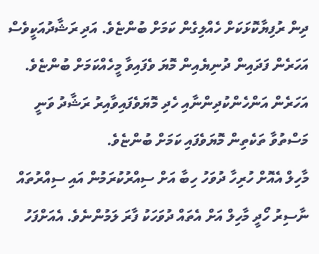ދިން ރުފިޔާކޮޅަކަށް ހެއްލިގެން ކަމަށް ބުންޏެވެ. އަދި ރަޝާދުއަކީވެސް އަހަރެން ފަދައިން ދުނިޔެއިން މޮޔަ ވެފައިވާ މީހެއްކަމަށް ބުންޏެވެ. އަހަރެން އަންހެންކުދިންނާއި ހެދި މޮޔަވެފައިވާއިރު ރަޝާދު ވަނީ މަސްތުވާ ތަކެތިން މޮޔަވެފައި ކަމަށް ބުންޏެވެ.
މާހިލް އެއޮށް ހުރިހާ ދުވަހު ހިބާ އަށް ސިއްރުކުރަމުން އައި ސިއްރުތައް ނާސިރު ހޯދީ މާހިލް އަށް އެތައް ދުވަހަކު ފާރަ ލަމުންނެވެ. އެއަށްފަހު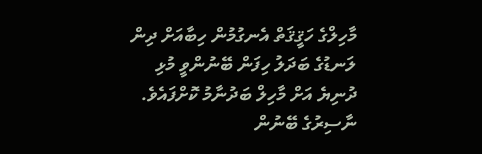މާހިލްގެ ހަޤީޤަތް އެނގުމުން ހިބާއަށް ދިން ލަނޑުގެ ބަދަލު ހިފަން ބޭނުންވީ މުޅި ދުނިޔެ އަށް މާހިލް ބަދުނާމު ކޮށްފައެވެ. ނާސިރުގެ ބޭނުން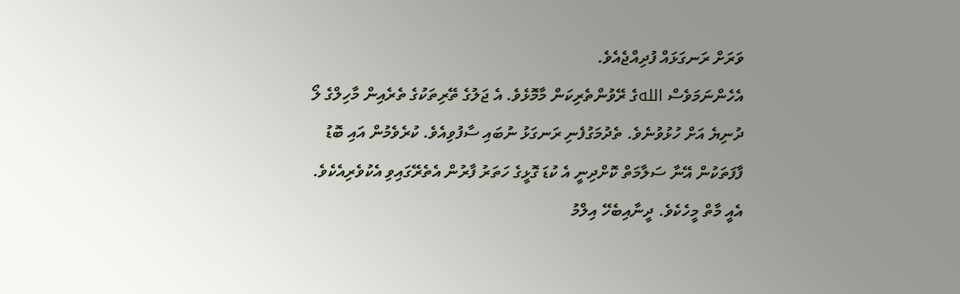ވަރަށް ރަނގަޅައް ފުދިއްޖެއެވެ.
އެހެންނަމަވެސް اللهގެ ރޭވުންތެރިކަން މާމޮޅެވެ. އެ ޖަލުގެ ތޭރިތަކުގެ ތެރެއިން މާހިލްގެ ލޯ ދުނިޔެ އަށް ހުޅުވުނެވެ. ތެދުމަގުފެނި ރަނގަޅު ނުބައި ސާފުވިއެވެ. ކުރެވެމުން އައި ބޮޑު ފާފަތަކުން އޭނާ ސަލާމަތް ކޮށްދިނީ އެ ކުޑަ ގޮޅީގެ ހަތަރު ފާރުން އެތެރޭގައިވި އެކުވެރިއެކެވެ. އެއީ މާތް މީހެކެވެ. ދީނާއިބެހޭ އިލްމު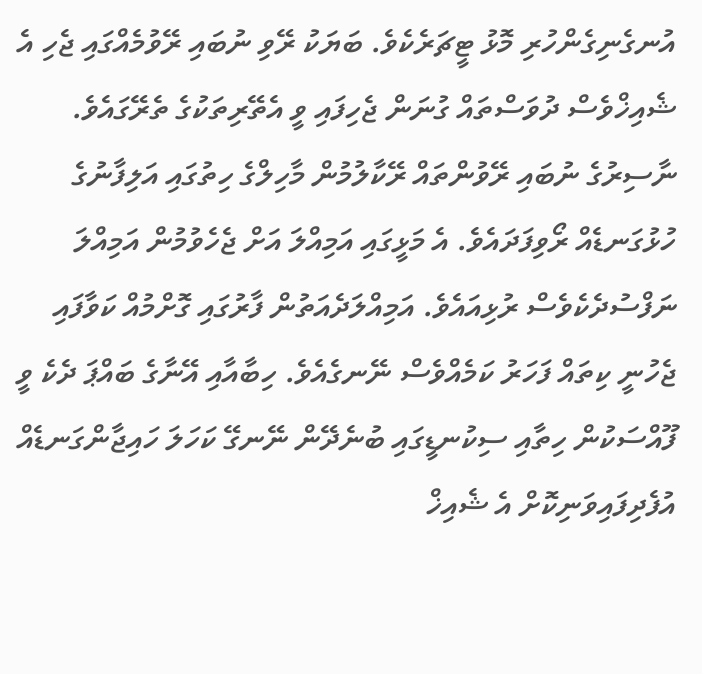އުނގެނިގެންހުރި މޮޅު ޓީޗަރެކެވެ. ބަޔަކު ރޭވި ނުބައި ރޭވުމެއްގައި ޖެހި އެ ޝެއިޚްވެސް ދުވަސްތައް ގުނަން ޖެހިފައި ވީ އެތޭރިތަކުގެ ތެރޭގައެވެ.
ނާސިރުގެ ނުބައި ރޭވުންތައް ރޭކާލުމުން މާހިލްގެ ހިތުގައި އަލިފާނުގެ ހުޅުގަނޑެއް ރޯވިފަދައެވެ. އެ މަޅީގައި އަމިއްލަ އަށް ޖެހެވުމުން އަމިއްލަ ނަފްސުދެކެވެސް ރުޅިއައެވެ. އަމިއްލަދެއަތުން ފާރުގައި ގޮށްމުއް ކަވާފައި ޖެހުނީ ކިތައް ފަހަރު ކަމެއްވެސް ނޭނގެއެވެ. ހިބާއާއި އޭނާގެ ބައްޕަ ދެކެ ވީ ފޫއްސަކުން ހިތާއި ސިކުނޑީގައި ބުނެދޭން ނޭނގޭ ކަހަލަ ހައިޖާންގަނޑެއް އުފެދިފައިވަނިކޮށް އެ ޝެއިޚް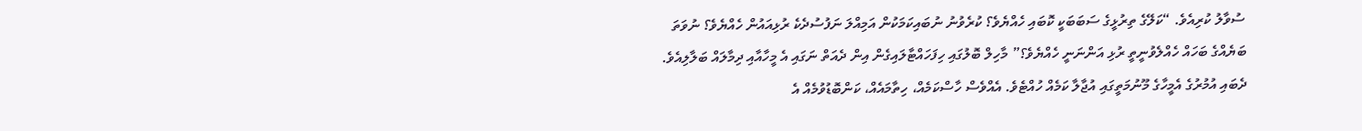ސުވާލު ކުރިއެވެ. “ކަލޭގެ ތިރުޅީގެ ސަބަބަކީ ކޮބައި ހެއްޔެވެ؟ ކުރެވުނު ނުބައިކަމަކުން އަމިއްލަ ނަފުސުދެކެ ރުޅިއައުން ހެއްޔެވެ؟ ނުވަތަ ބަޔެއްގެ ބަހައް ހެއްލެވުނީތީ ރުޅި އަންނަނީ ހެއްޔެވެ؟” މާހިލް ބޮލުގައި ހިފަހައްޓާލައިގެން އިން ދެއަތް ނަގައި އެ މީހާއާއި ދިމާލައް ބަލާލިއެވެ. ދެބައި އުމުރުގެ އެމީހާގެ މޫނުމަތީގައި އުޖާލާ ކަމެއް ހުއްޓެވެ. އެއްވެސް ހާސްކަމެއް، ހިތާމައެއް، ކަންބޮޑުވުމެއް އެ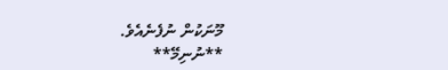މޫނަކުން ނުފެނެއެވެ.
**ނުނިމޭ**